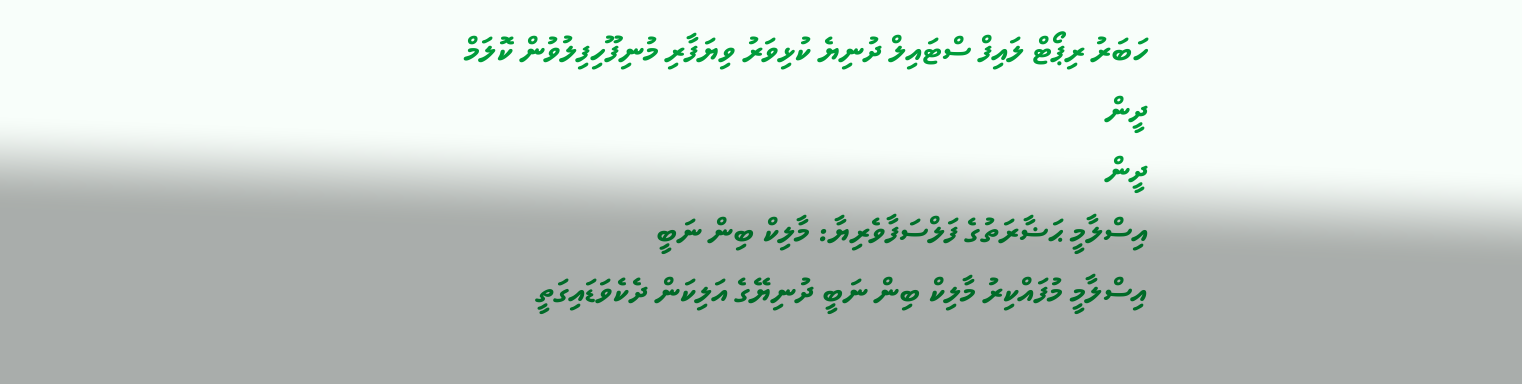ހަބަރު ރިޕޯޓް ލައިފް ސްޓައިލް ދުނިޔެ ކުޅިވަރު ވިޔަފާރި މުނިފޫހިފިލުވުން ކޮލަމް ދީން
ދީން
އިސްލާމީ ޙަޟާރަތުގެ ފަލްސަފާވެރިޔާ: މާލިކް ބިން ނަބީ
އިސްލާމީ މުފައްކިރު މާލިކް ބިން ނަބީ ދުނިޔޭގެ އަލިކަން ދެކެވަޑައިގަތީ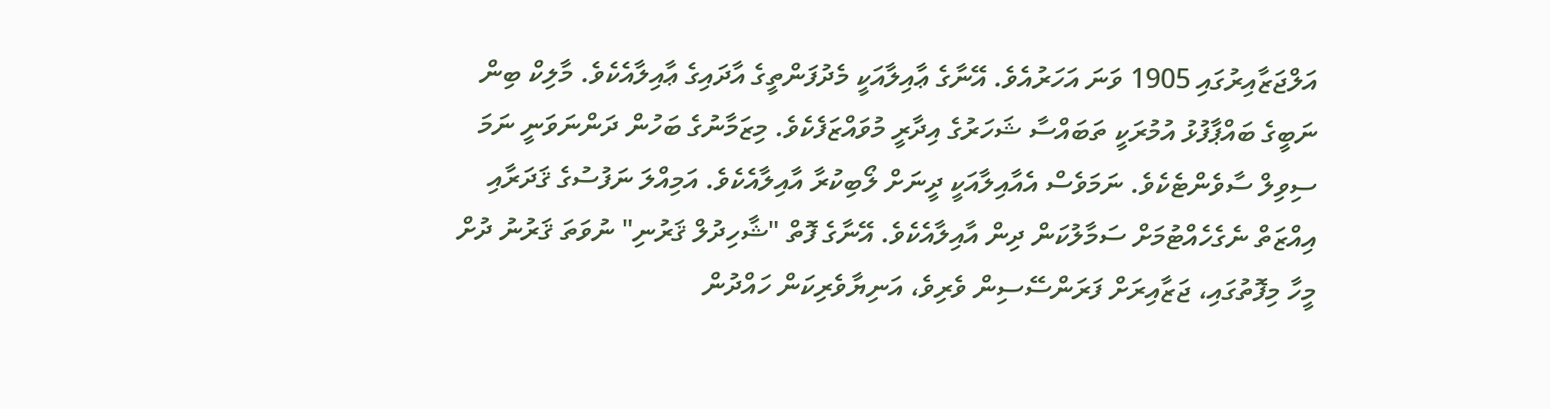އަލްޖަޒާއިރުގައި 1905 ވަނަ އަހަރުއެވެ. އޭނާގެ ޢާއިލާއަކީ މެދުފަންތީގެ އާދައިގެ ޢާއިލާއެކެވެ. މާލިކް ބިން ނަބީގެ ބައްޕާފުޅު އުމުރަކީ ތަބައްސާ ޝަހަރުގެ އިދާރީ މުވައްޒަފެކެވެ. މިޒަމާނުގެ ބަހުން ދަންނަވަނީ ނަމަ ސިވިލް ސާވެންޓެކެވެ. ނަމަވެސް އެއާއިލާއަކީ ދީނަށް ލޯބިކުރާ އާއިލާއެކެވެ. އަމިއްލަ ނަފުސުގެ ޤަދަރާއި އިއްޒަތް ނެގެހެއްޓުމަށް ސަމާލުކަން ދިން އާއިލާއެކެވެ. އޭނާގެ ފޮތް "ޝާހިދުލް ޤަރުނި" ނުވަތަ ޤަރުނު ދުށް މީހާ މިފޮތުގައި، ޖަޒާއިރަށް ފަރަންސޭސިން ވެރިވެ، އަނިޔާވެރިކަން ހައްދުން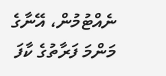ނެއްޓުމުން، އޭނާގެ މަންމަ ފަރާތުގެ ކާފަ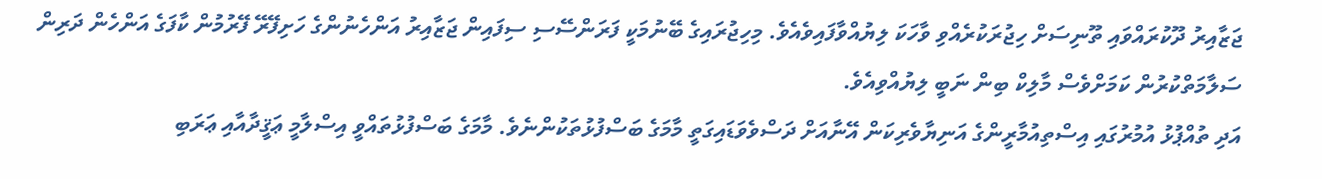ޖަޒާއިރު ދޫކުރައްވައި ތޫނިސަށް ހިޖުރަކުރެއްވި ވާހަކަ ލިޔުއްވާފައިވެއެވެ. މިހިޖުރައިގެ ބޭނުމަކީ ފަރަންސޭސި ސިފައިން ޖަޒާއިރު އަންހެނުންގެ ހަށިފޭރޭ ފޭރުމުން ކާފަގެ އަންހެން ދަރިން ސަލާމަތްކުރުން ކަމަށްވެސް މާލިކް ބިން ނަބީ ލިޔުއްވިއެވެ.
އަދި ތުއްޕުޅު އުމުރުގައި އިސްތިއުމާރީންގެ އަނިޔާވެރިކަން އޭނާއަށް ދަސްވެވަޑައިގަތީ މާމަގެ ބަސްފުޅުތަކުންނެވެ. މާމަގެ ބަސްފުޅުތައްވީ އިސްލާމީ ޢަޤީދާއާއި ޢަރަބި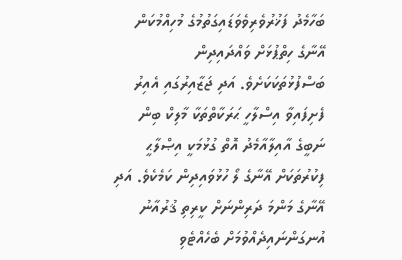ބަހާމެދު ފަޚުރުވެރިވެވަޑައިގަތުމުގެ މުހިއްމުކަން އޭނާގެ ހިތްޕުޅަށް ވައްދައިދިން ބަސްފުޅުތަކަކަށެވެ. އަދި ޖަޒާއިރުގައި އެއިރު ފެށިފައިވާ އިސްލާހީ ޙަރަކާތްތަކާ މާލިކް ބިން ނަބީގެ އާއިލާއާމެދު އޮތް ގުޅުމަކީ އިޞްލާޙީ ފިކުރުތަކަށް އޭނާގެ ލޯ ހުޅުވައިދިން ކަމެކެވެ. އަދި އޭނާގެ މަންމަ ދަރިންނަށް ކީރިތި ޤުރުއާނު އުނގަންނައިދެއްވުމަށް ބެހެއްޓެވި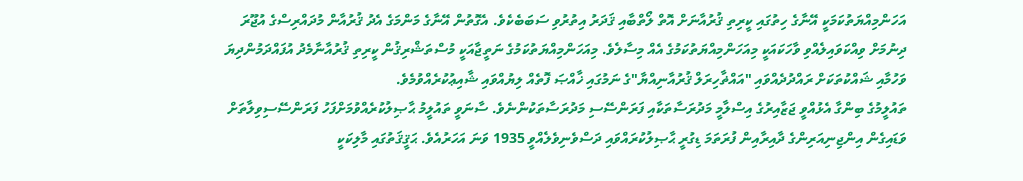އަހަންމިއްޔަތުކަމަކީ އޭނާގެ ހިތުގައި ކީރިތި ޤުރުއާނަށް އޮތް ލޯތްބާއި ޤަދަރު އިތުރުވި ސަބަބެކެވެ. އެގޮތުން އޭނާގެ މަންމަގެ އެދު ޤުރުއާން މުދައްރިސްގެ އުޖޫރަ ދިނުމަށް ވިއްކަވައިލެއްވި ވާހަކައަކީ މިއަހަންމިއްޔަތުކަމުގެ އެއް މިސާލެވެ. މިއަހަންމިއްޔަތުކަމުގެ ނަތީޖާއަކީ މުސްތަޝްރިޤުން ކީރިތި ޤުރުއާނާމެދު އުފައްދަމުންދިޔަ ވަހުމާއި ޝައްކުތަކަށް ރައްދުދެއްވައި "އައްޡާހިރަލް ޤުރުއާނިއްޔާ"ގެ ނަމުގައި ޚާއްޞަ ފޮތެއް ލިޔުއްވައި ޝާއިޢުކުރެއްވުމެވެ.
ތައުލީމުގެ ބިންގާ އެޅުއްވީ ޖަޒާއިރުގެ އިސްލާމީ މަދުރަސާތަކާއި ފަރަންސޭސި މަދުރަސާތަކުންނެވެ. ސާނަވީ ތައުލީމު ޙާޞިލުކުރެއްވުމަށްފަހު ފަރަންސޭސިވިލާތަށް ވަޑައިގެން އިންޖިނިއަރިންގެ ދާއިރާއިން ފުރަތަމަ ޑިގުރީ ޙާޞިލުކުރައްވައި ދަސްވެނިވެލެއްވީ 1935 ވަނަ އަހަރުއެވެ. ޙަޤީޤަތުގައި މާލިކަކީ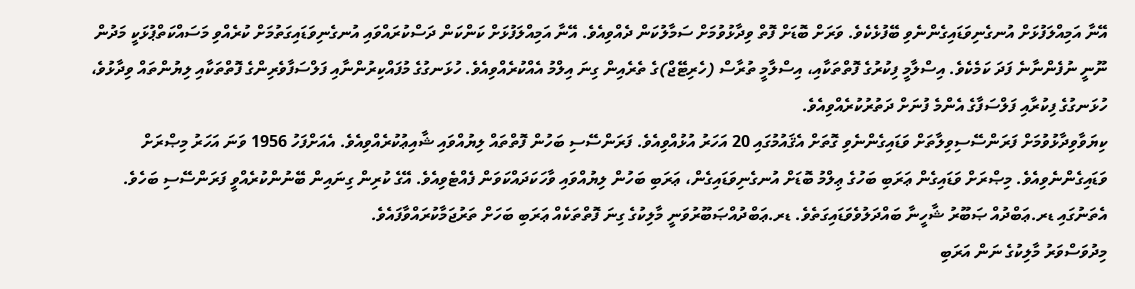އޭނާ އަމިއްލަފުޅަށް އުނގެނިވަޑައިގެންނެވި ބޭފުޅެކެވެ. ވަރަށް ބޮޑަށް ފޮތް ވިދާޅުވުމަށް ސަމާލުކަން ދެއްވިއެވެ. އޭނާ އަމިއްލަފުޅަށް ކަންކަން ދަސްކުރައްވައި އުނގެނިވަޑައިގަތުމަށް ކުރެއްވި މަސައްކަތްޕުޅަކީ މަދުން ނޫނީ ނުފެންނާނެ ފަދަ ކަމެކެވެ. އިސްލާމީ ފިކުރުގެ ފޮތްތަކާއި، އިސްލާމީ ތުރާސް (ހެރިޓޭޖް)ގެ ތެރެއިން ގިނަ އިލްމު އެއްކުރެއްވިއެވެ. ހުޅަނގުގެ މުފައްކިރުންނާއި ފަލްސަފާވެރިންގެ ފޮތްތަކާއި ލިޔުންތައް ވިދާޅުވެ، ހުޅަނގުގެ ފިކުރާއި ފަލްސަފާގެ އެންމެ ފުނަށް ދަތުރުކުރެއްވިއެވެ.
ކިޔަވާވިދާޅުވުމަށް ފަރަންސޭސިވިލާތަށް ވަޑައިގެންނެވި ގޮތަށް އެޤައުމުގައި 20 އަހަރު އުޅުއްވިއެވެ. ފަރަންސޭސި ބަހުން ފޮތްތައް ލިޔުއްވައި ޝާއިޢުކުރެއްވިއެވެ. އެއަށްފަހު 1956 ވަނަ އަހަރު މިޞްރަށް ވަޑައިގެންނެވިއެވެ. މިޞްރަށް ވަޑައިގެން ޢަރަބި ބަހުގެ ޢިލްމު ބޮޑަށް އުނގެނިވަޑައިގެން، ޢަރަބި ބަހުން ލިޔުއްވައި ވާހަކަދައްކަވަން ފެއްޓެވިއެވެ. އޭގެ ކުރިން ގިނައިން ބޭނުންކުރެއްވީ ފަރަންސޭސި ބަހެވެ. އެތަނުގައި ޑރ.ޢަބްދުއް ޞަބޫރު ޝާހީނާ ބައްދަލުވެވަޑައިގަތެވެ. ޑރ.ޢަބްދުއްޞަބޫރުވަނީ މާލިކުގެ ގިނަ ފޮތްތަކެއް ޢަރަބި ބަހަށް ތަރުޖަމާކުރައްވާފައެވެ.
މިދުވަސްވަރު މާލިކުގެ ނަން އަރަބި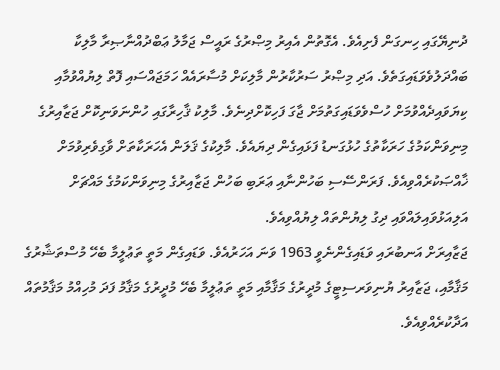ދުނިޔޭގައި ހިނގަން ފެށިއެވެ. އެގޮތުން އެއިރު މިޞްރުގެ ރައީސް ޖަމާލު ޢަބްދުއްނާޞިރާ މާލިކާ ބައްދަލުވެވަޑައިގަތެވެ. އަދި މިޞްރު ސަރުކާރުން މާލިކަށް މުސާރައެއް ހަމަޖައްސައި ފޮތް ލިޔުއްވުމާއި ކިޔަވައިދެއްވުމަށް ހުސްވެވަޑައިގަތުމަށް ޖާގަ ފަހިކޮށްދިނެވެ. މާލިކު ޤާހިރާގައި ހުންނަވަނިކޮށް ޖަޒާއިރުގެ މިނިވަންކަމުގެ ހަރަކާތުގެ ހުޅުގަނޑު ފަޅައިގެން ދިޔައެވެ. މާލިކުގެ ޤަލަން އެހަރަކާތަށް ވާގިވެރިވުމަށް ޚާއްޞަކުރެއްވިއެވެ. ފަރަންސޭސި ބަހުންނާއި ޢަރަބި ބަހުން ޖަޒާއިރުގެ މިނިވަންކަމުގެ މައްޗަށް އަލިއަޅުވައިލައްވައި ދިގު ލިޔުންތައް ލިޔުއްވިއެވެ.
ޖަޒާއިރަށް އަނބުރައި ވަޑައިގެންނެވީ 1963 ވަނަ އަހަރުއެވެ. ވަޑައިގެން މަތީ ތަޢުލީމާ ބެހޭ މުސްތަޝާރުގެ މަޤާމާއި، ޖަޒާއިރު ޔުނިވަރސިޓީގެ މުދީރުގެ މަޤާމާއި މަތީ ތަޢުލީމާ ބެހޭ މުދީރުގެ މަޤާމު ފަދަ މުހިއްމު މަޤާމުތައް އަދާކުރެއްވިއެވެ.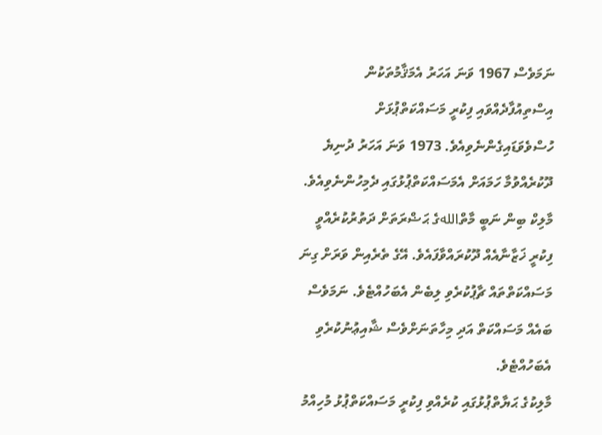ނަމަވެސް 1967 ވަނަ އަހަރު އެމަޤާމުތަކުން އިސްތިއުފާދެއްވައި ފިކުރީ މަސައްކަތްޕުޅަށް ހުސްވެވަޑައިގެންނެވިއެވެ. 1973 ވަނަ އަހަރު ދުނިޔެ ދޫކުރެއްވުމާ ހަމައަށް އެމަސައްކަތްޕުޅުގައި ދެމިހުންނެވިއެވެ.
މާލިކް ބިން ނަބީ މާތްاللهގެ ޙަޟްރަތަށް ދަތުރުކުރެއްވީ ފިކުރީ ޚަޒާނާއެއް ދޫކުރައްވާފައެވެ. އޭގެ ތެރެއިން ވަރަށް ގިނަ މަސައްކަތްތައް ޗާޕުކުރެވި ލިބެން އެބަހުއްޓެވެ. ނަމަވެސް ބައެއް މަސައްކަތް އަދި މިހާތަނަށްވެސް ޝާއިޢުނުކުރެވި އެބަހުއްޓެވެ.
މާލިކުގެ ޙަޔާތްޕުޅުގައި ކުރެއްވި ފިކުރީ މަސައްކަތްޕުޅު މުހިއްމު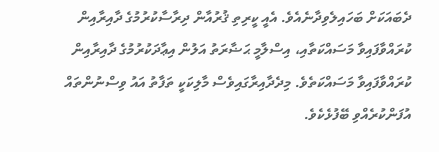ދެބައަކަށް ބަހައިލެވިދާނެއެވެ. އެއީ ކީރިތި ޤުރުއާން ދިރާސާކުރުމުގެ ދާއިރާއިން ކުރައްވާފައިވާ މަސައްކަތާއި، އިސްލާމީ ޙަޟާރަތު އަލުން އިޢާދަކުރުމުގެ ދާއިރާއިން ކުރައްވާފައިވާ މަސައްކަތެވެ. މިދެދާއިރާގައިވެސް މާލިކަކީ ތަފާތު އައު ވިސްނުންތައް އުފަންކުރެއްވި ބޭފުޅެކެވެ.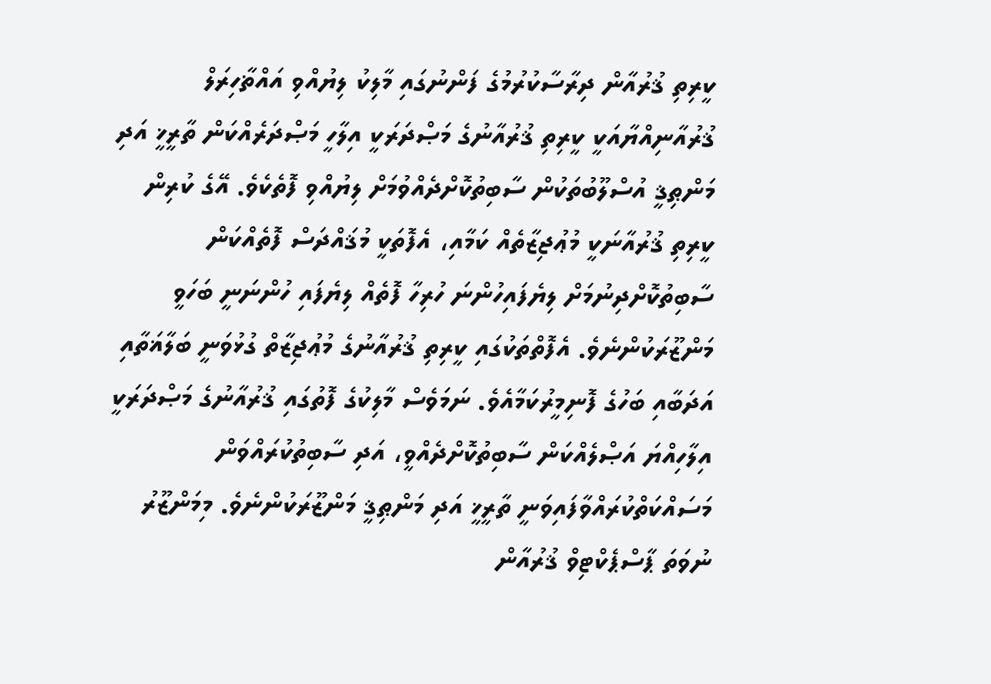ކީރިތި ޤުރުއާން ދިރާސާކުރުމުގެ ފަންނުގައި މާލިކު ލިޔުއްވި އައްޡާހިރަލް ޤުރުއާނިއްޔާއަކީ ކީރިތި ޤުރުއާނުގެ މަޞްދަރަކީ އިލާހީ މަޞްދަރެއްކަން ތާރީޚީ އަދި މަންޠިޤީ އުސްލޫބުތަކުން ސާބިތުކޮށްދެއްވުމަށް ލިޔުއްވި ފޮތެކެވެ. އޭގެ ކުރިން ކީރިތި ޤުރުއާނަކީ މުޢުޖިޒާތެއް ކަމާއި، އެފޮތަކީ މުޤައްދަސް ފޮތެއްކަން ސާބިތުކޮށްދިނުމަށް ލިޔެފައިހުންނަ ހުރިހާ ފޮތެއް ލިޔެފައި ހުންނަނީ ބަހަވީ މަންޒޫރަކުންނެވެ. އެފޮތްތަކުގައި ކީރިތި ޤުރުއާނުގެ މުޢުޖިޒާތް ގުޅުވަނީ ބަލާޣަތާއި އަދަބާއި ބަހުގެ ފޮނިމީރުކަމާއެވެ. ނަމަވެސް މާލިކުގެ ފޮތުގައި ޤުރުއާނުގެ މަޞްދަރަކީ އިލާހިއްޔަ އަޞްލެއްކަން ސާބިތުކޮށްދެއްވީ، އަދި ސާބިތުކުރައްވަން މަސައްކަތްކުރައްވާފައިވަނީ ތާރީޚީ އަދި މަންޠިޤީ މަންޒޫރަކުންނެވެ. މިމަންޒޫރު ނުވަތަ ޕާސްޕެކްޓިވް ޤުރުއާން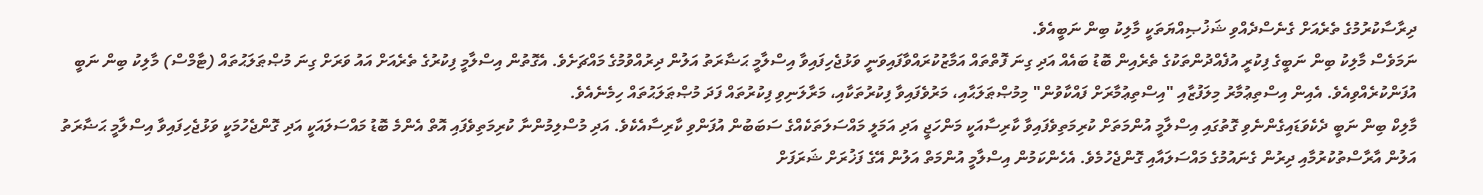ދިރާސާކުރުމުގެ ތެރެއަށް ގެނެސްދެއްވި ޝަޚުޞިއްޔަތަކީ މާލިކު ބިން ނަބީއެވެ.
ނަމަވެސް މާލިކު ބިން ނަބީގެ ފިކުރީ އުފެއްދުންތަކުގެ ތެރެއިން ބޮޑު ބައެއް އަދި ގިނަ ފޮތްތައް އަމާޒުކުރައްވާފައިވަނީ ވަޅުޖެހިފައިވާ އިސްލާމީ ޙަޟާރަތު އަލުން ދިރުއްވުމުގެ މައްޗަށެވެ. އެގޮތުން އިސްލާމީ ފިކުރުގެ ތެރެއަށް އައު ވަރަށް ގިނަ މުޞްޠަލަޙުތައް (ޓާމްސް) މާލިކު ބިން ނަބީ އުފަންކުރެއްވިއެވެ. އެއިން އިސްތިޢުމާރު މިލަފުޒާއި "އިސްތިޢުމާރަށް ފައްކާވުން" މިމުޞްޠަލަޙާއި، މަރުވެފައިވާ ފިކުރުތަކާއި، މަރާލަނިވި ފިކުރުތައް ފަދަ މުޞްޠަލަޙުތައް ހިމެނެއެވެ.
މާލިކް ބިން ނަބީ ދެކެވަޑައިގެންނެވި ގޮތުގައި އިސްލާމީ އުންމަތަށް ކުރިމަތިވެފައިވާ ކާރިސާއަކީ މަންހަޖީ އަދި އަމަލީ މައްސަލަތަކެއްގެ ސަބަބުން އުފަންވި ކާރިސާއެކެވެ. އަދި މުސްލިމުންނާ ކުރިމަތިވެފައި އޮތް އެންމެ ބޮޑު މައްސަލައަކީ އަދި ގޮންޖެހުމަކީ ވަޅުޖެހިފައިވާ އިސްލާމީ ޙަޟާރަތު އަލުން އާރާސްތުކުރުމާއި ދިރުން ގެނައުމުގެ މައްސަލައާއި ގޮންޖެހުމެވެ. އެހެންކަމުން އިސްލާމީ އުންމަތް އަލުން އޭގެ ފަޚުރަށް ޝަރަފަށް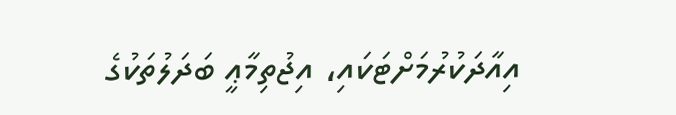އިއާދަކުރުމަށްޓަކައި، އިޖުތިމާޢީ ބަދަލުތަކުގެ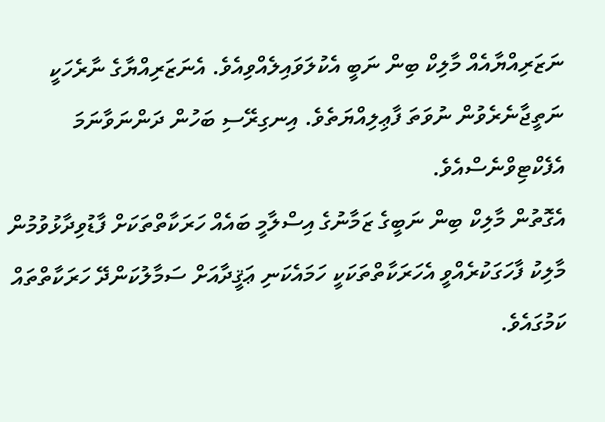ނަޒަރިއްޔާއެއް މާލިކް ބިން ނަބީ އެކުލަވައިލެއްވިއެވެ. އެނަޒަރިއްޔާގެ ނާރެހަކީ ނަތީޖާނެރެވުން ނުވަތަ ފާޢިލިއްޔަތެވެ. އިނގިރޭސި ބަހުން ދަންނަވާނަމަ އެފެކްޓިވްނެސްއެވެ.
އެގޮތުން މާލިކް ބިން ނަބީގެ ޒަމާނުގެ އިސްލާމީ ބައެއް ހަރަކާތްތަކަށް ފާޑުވިދާޅުވުމުން މާލިކު ފާހަގަކުރެއްވީ އެހަރަކާތްތަކަކީ ހަމައެކަނި ޢަޤީދާއަށް ސަމާލުކަންދޭ ހަރަކާތްތައް ކަމުގައެވެ.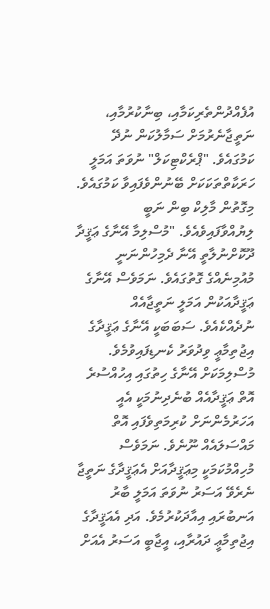އުފެއްދުންތެރިކަމާއި، ބިނާކުރުމާއި، ނަތީޖާނެރުމަށް ސަމާލުކަން ނުދޭ ކަމުގައެވެ. "ޕްރެކްޓިކަލް" ނުވަތަ އަމަލީ ހަރަކާތްތަކަކަށް ބޭނުންވެފައިވާ ކަމުގައެވެ. މިގޮތުން މާލިކް ބިން ނަބީ ލިޔުއްވާފައިވެއެވެ. "މުސްލިމާ އޭނާގެ ޢަޤީދާ ދޫކޮށްނުލާތީ އޭނާ ދެމިހުންނަނީ މުއުމިނެއްގެ ގޮތުގައެވެ. ނަމަވެސް އޭނާގެ ޢަޤީދާއަކުން އަމަލީ ނަތީޖާއެއް ނުދެއްކެއެވެ. ސަބަބަކީ އޭނާގެ ޢަޤީދާގެ އިޖުތިމާޢީ ވިދުވަރު ކެނޑިފައިވުމެވެ. މުސްލިމަކަށް އޭނާގެ ހިތުގައި އިހުއްސުރެ އޮތް ޢަޤީދާއެއް ބުނެދިނުމަކީ އެއީ އަހަރުމެންނަށް ކުރިމަތިވެފައި އޮތް މައްސަލައެއް ނޫނެވެ. ނަމަވެސް މުހިއްމުކަމަކީ މިޢަޤީދާއަށް އެޢަޤީދާގެ ނަތީޖާ ނެރެވޭ އަސަރު ނުވަތަ އަމަލީ ބާރު އަނބުރައި އިއާދަކުރުމެވެ. އަދި އެއަޤީދާގެ އިޖުތިމާޢީ ދައުރާއި، އީޖާބީ އަސަރު އެއަށް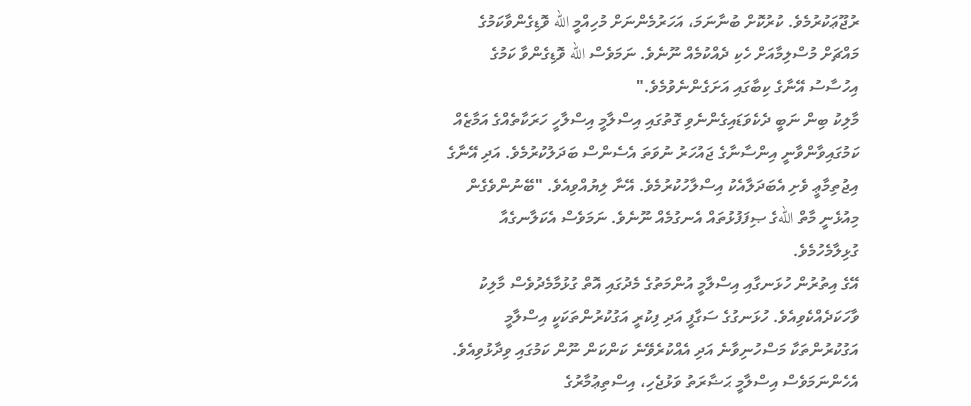ރުޖޫޢަކުރުމެވެ. ކުރުކޮށް ބުނާނަމަ، އަހަރުމެންނަށް މުހިއްމީ الله ވޮޑިގެންވާކަމުގެ މައްޗަށް މުސްލިމާއަށް ހެކި ދެއްކުމެއް ނޫނެވެ. ނަމަވެސް الله ވޮޑިގެންވާ ކަމުގެ އިހުސާސު އޭނާގެ ކިބާގައި އަށަގެންނެވުމެވެ."
މާލިކު ބިން ނަބީ ދެކެވަޑައިގެންނެވި ގޮތުގައި އިސްލާމީ އިސްލާހީ ހަރަކާތެއްގެ އަމާޒެއް ކަމުގައިވާންވާނީ އިންސާނާގެ ޖައުހަރު ނުވަތަ އެސެންސް ބަދަލުކުރުމެވެ. އަދި އޭނާގެ އިޖުތިމާޢީ ވެށި އެބަދަލާއެކު އިސްލާހުކުރުމެވެ. އޭނާ ލިޔުއްވިއެވެ. "ބޭނުންވެގެން މިއުޅެނީ މާތް اللهގެ ޞިފަފުޅުތައް އެނގުމެއް ނޫނެވެ. ނަމަވެސް އެކަލާނގެއާ ގުޅިލާމެހުމެވެ.
އޭގެ އިތުރުން ހުޅަނގާއި އިސްލާމީ އުންމަތުގެ މެދުގައި އޮތް ގުޅުމާމެދުވެސް މާލިކު ވާހަކަދެއްކެވިއެވެ. ހުޅަނގުގެ ސަގާފީ އަދި ފިކުރީ އަގުކުރުންތަކަކީ އިސްލާމީ އަގުކުރުންތަކާ މަސްހުނިވާނެ އަދި އެއްކުރެވޭނެ ކަންކަން ނޫން ކަމުގައި ވިދާޅުވިއެވެ. އެހެންނަމަވެސް އިސްލާމީ ޙަޟާރަތު ވަޅުޖެހި، އިސްތިޢުމާރުގެ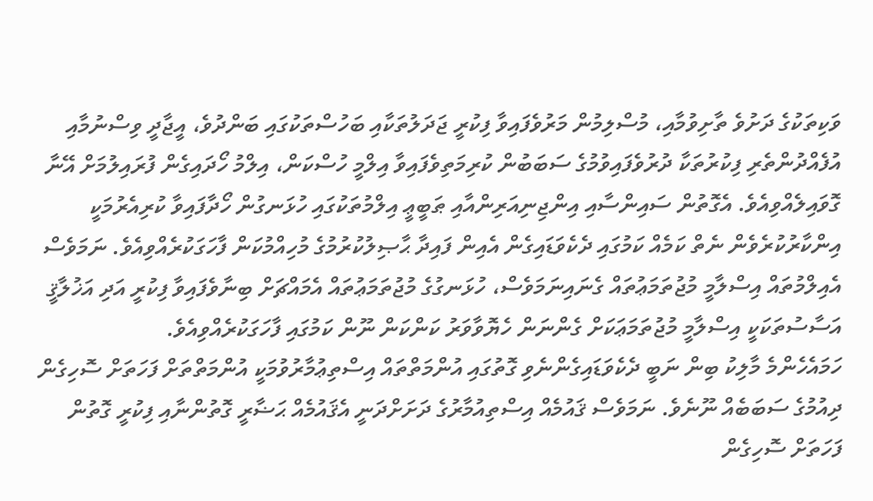ވަކިތަކުގެ ދަށުވެ ތާށިވުމާއި، މުސްލިމުން މަރުވެފައިވާ ފިކުރީ ޖަދަލުތަކާއި ބަހުސްތަކުގައި ބަންދުވެ، އީޖާދީ ވިސްނުމާއި އުފެއްދުންތެރި ފިކުރުތަކާ ދުރުވެފައިވުމުގެ ސަބަބުން ކުރިމަތިވެފައިވާ އިލްމީ ހުސްކަން، އިލްމު ހޯދައިގެން ފުރައިލުމަށް އޭނާ ގޮވައިލެއްވިއެވެ. އެގޮތުން ސައިންސާއި އިންޖިނިއަރިންއާއި ޠަބީޢީ އިލްމުތަކުގައި ހުޅަނގުން ހޯދާފައިވާ ކުރިއެރުމަކީ އިންކާރުކުރެވެން ނެތް ކަމެއް ކަމުގައި ދެކެވަޑައިގެން އެއިން ފައިދާ ޙާޞިލުކުރުމުގެ މުހިއްމުކަން ފާހަގަކުރެއްވިއެވެ. ނަމަވެސް އެއިލްމުތައް އިސްލާމީ މުޖުތަމަޢުތައް ގެނައިނަމަވެސް، ހުޅަނގުގެ މުޖުތަމަޢުތައް އެމައްޗަށް ބިނާވެފައިވާ ފިކުރީ އަދި އަޚުލާޤީ އަސާސުތަކަކީ އިސްލާމީ މުޖުތަމަޢަކަށް ގެންނަން ހެޔޮވާވަރު ކަންކަން ނޫން ކަމުގައި ފާހަގަކުރެއްވިއެވެ.
ހަމައެހެންމެ މާލިކު ބިން ނަބީ ދެކެވަޑައިގެންނެވި ގޮތުގައި އުންމަތްތައް އިސްތިޢުމާރުވުމަކީ އުންމަތްތަށް ފަހަތަށް ސޮހިގެން ދިއުމުގެ ސަބަބެއް ނޫނެވެ. ނަމަވެސް ޤައުމެއް އިސްތިއުމާރުގެ ދަށަށްދަނީ އެޤައުމެއް ޙަޟާރީ ގޮތުންނާއި ފިކުރީ ގޮތުން ފަހަތަށް ސޮހިގެން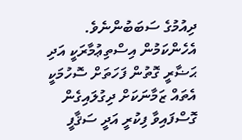ދިއުމުގެ ސަބަބުންނެވެ. އެހެންކަމުން އިސްތިޢުމާރަކީ އަދި ޙަޟާރީ ގޮތުން ފަހަތަށް ސޮހުމަކީ އެތައް ޒަމާނަކަށް ދިގުލައިގެން ގޮސްފައިވާ ފިކުރީ އަދީ ސަޤާފީ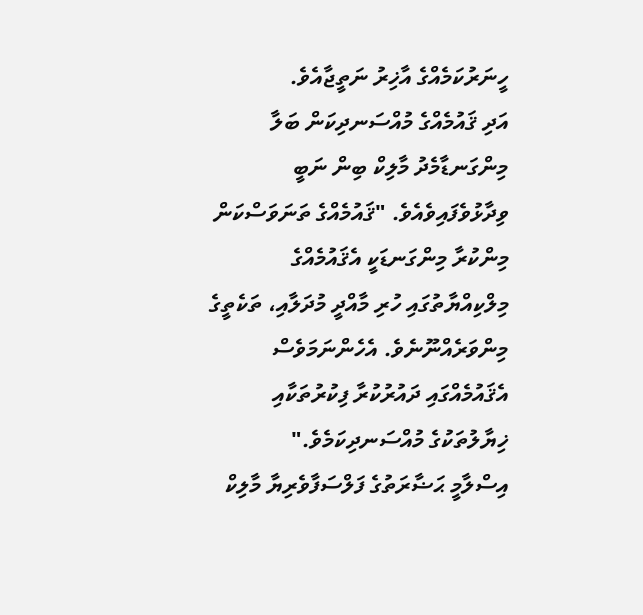ހީނަރުކަމެއްގެ އާޚިރު ނަތީޖާއެވެ.
އަދި ޤައުމެއްގެ މުއްސަނދިކަން ބަލާ މިންގަނޑާމެދު މާލިކް ބިން ނަބީ ވިދާޅުވެފައިވެއެވެ. "ޤައުމެއްގެ ތަނަވަސްކަން މިންކުރާ މިންގަނޑަކީ އެޤައުމެއްގެ މިލްކިއްޔާތުގައި ހުރި މާއްދީ މުދަލާއި، ތަކެތީގެ މިންވަރެއްނޫނެވެ. އެހެންނަމަވެސް އެޤައުމެއްގައި ދައުރުކުރާ ފިކުރުތަކާއި ޚިޔާލުތަކުގެ މުއްސަނދިކަމެވެ."
އިސްލާމީ ޙަޟާރަތުގެ ފަލްސަފާވެރިޔާ މާލިކް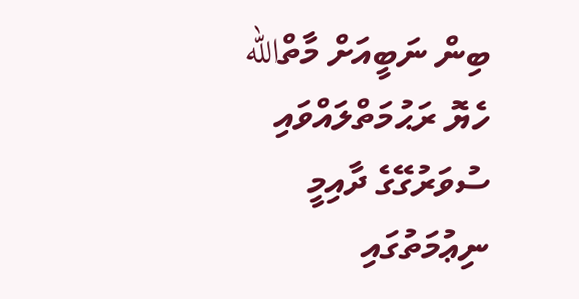ބިން ނަބީއަށް މާތްالله ހެޔޮ ރަޙުމަތްލައްވައި ސުވަރުގޭގެ ދާއިމީ ނިޢުމަތުގައި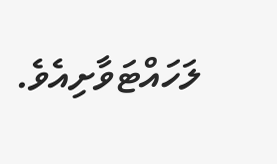ލަހައްޓަވާށިއެވެ.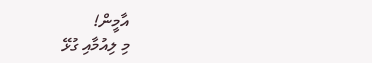އާމީން!
މި ލިއުމާއި ގުޅޭ